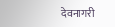देवनागरी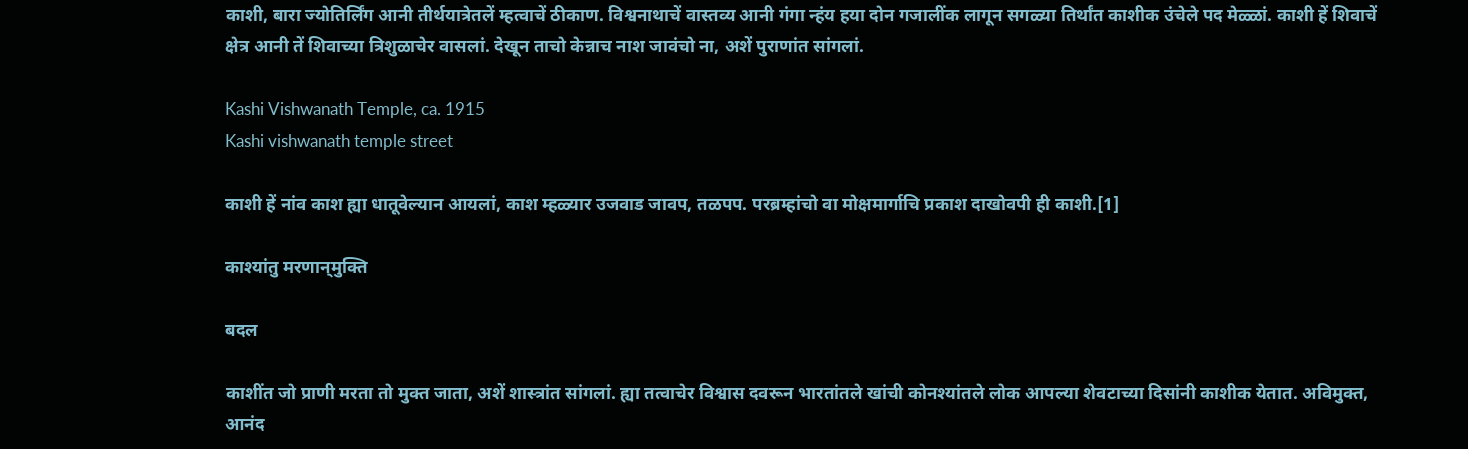काशी, बारा ज्योतिर्लिंग आनी तीर्थयात्रेतलें म्हत्वाचें ठीकाण. विश्वनाथाचें वास्तव्य आनी गंगा न्हंय हया दोन गजालींक लागून सगळ्या तिर्थांत काशीक उंचेले पद मेळ्ळां. काशी हें शिवाचें क्षेत्र आनी तें शिवाच्या त्रिशुळाचेर वासलां. देखून ताचो केन्नाच नाश जावंचो ना, अशें पुराणांत सांगलां.

Kashi Vishwanath Temple, ca. 1915
Kashi vishwanath temple street

काशी हें नांव काश ह्या धातूवेल्यान आयलां, काश म्हळ्यार उजवाड जावप, तळपप. परब्रम्हांचो वा मोक्षमार्गाचि प्रकाश दाखोवपी ही काशी.[1]

काश्यांतु मरणान्‌मुक्ति

बदल

काशींत जो प्राणी मरता तो मुक्त जाता, अशें शास्त्रांत सांगलां. ह्या तत्वाचेर विश्वास दवरून भारतांतले खांची कोनश्यांतले लोक आपल्या शेवटाच्या दिसांनी काशीक येतात. अविमुक्त, आनंद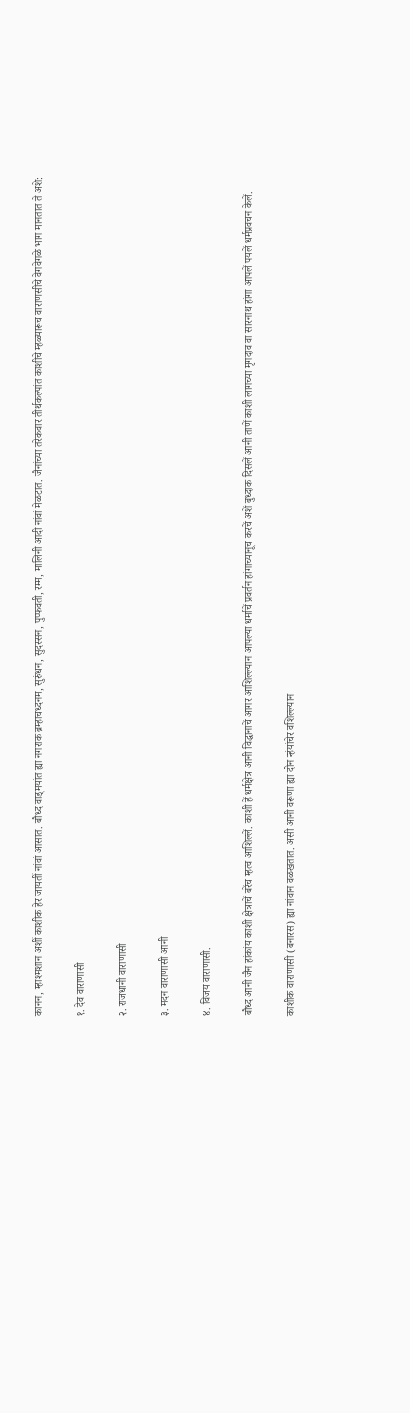कानन, म्हाश्मशान अशीं काशीक हेर जायतीं नांवां आसात. बौध्द वाड्‌मयांत ह्या नगराक ब्रम्हाचध्दनम, सुरुंधन, सुदस्सन, पुप्फवती, रम्म, मालिनी आदी नांवां मेळटात. जैनांच्या तरेकवार तीर्थकल्पांत काशीचे म्हळ्यारूच वाराणसीचे वेगवेगळे भाग मानतात ते अशे:

१. देव वाराणासी

२. राजधानी वाराणासी

३. मदन वाराणासी आनी

४. विजय वाराणासी.

बौध्द आनी जैन हांकांय काशी क्षेत्राचें बरेंच म्हत्व आशिल्लें. काशी हें धर्मक्षेत्र आनी विद्धानाचें आगर आशिल्ल्यान आपल्या धर्माचें प्रवर्तन हांगाच्यानूच करचें अशें बुध्दाक दिसलें आनी ताणें काशी लागच्या मृगदाव वा सारनाथ हांगा आपलें पयलें धर्मप्रवचन केलें.

काशीक वाराणासी (बनारस) ह्या नांवान वळखतात. असी आनी वरूणा ह्या दोन न्हंयांचेर वशिल्ल्यान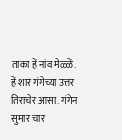ताका हें नांव मेळ्ळें. हें शार गंगेच्या उत्तर तिराचेर आसा. गंगेन सुमार चार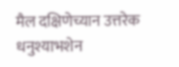मैल दक्षिणेच्यान उत्तरेक धनुश्याभशेन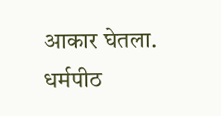आकार घेतला. धर्मपीठ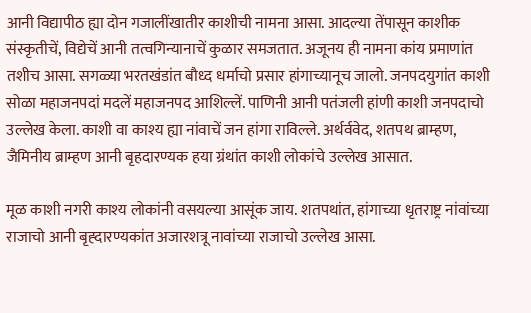आनी विद्यापीठ ह्या दोन गजालींखातीर काशीची नामना आसा. आदल्या तेंपासून काशीक संस्कृतीचें, विद्येचें आनी तत्वगिन्यानाचें कुळार समजतात. अजूनय ही नामना कांय प्रमाणांत तशीच आसा. सगळ्या भरतखंडांत बौध्द धर्माचो प्रसार हांगाच्यानूच जालो. जनपदयुगांत काशी सोळा महाजनपदां मदलें महाजनपद आशिल्लें. पाणिनी आनी पतंजली हांणी काशी जनपदाचो उल्लेख केला. काशी वा काश्य ह्या नांवाचें जन हांगा राविल्ले. अर्थर्ववेद, शतपथ ब्राम्हण, जैमिनीय ब्राम्हण आनी बृहदारण्यक हया ग्रंथांत काशी लोकांचे उल्लेख आसात.

मूळ काशी नगरी काश्य लोकांनी वसयल्या आसूंक जाय. शतपथांत, हांगाच्या धृतराष्ट्र नांवांच्या राजाचो आनी बृह्दारण्यकांत अजारशत्रू नावांच्या राजाचो उल्लेख आसा.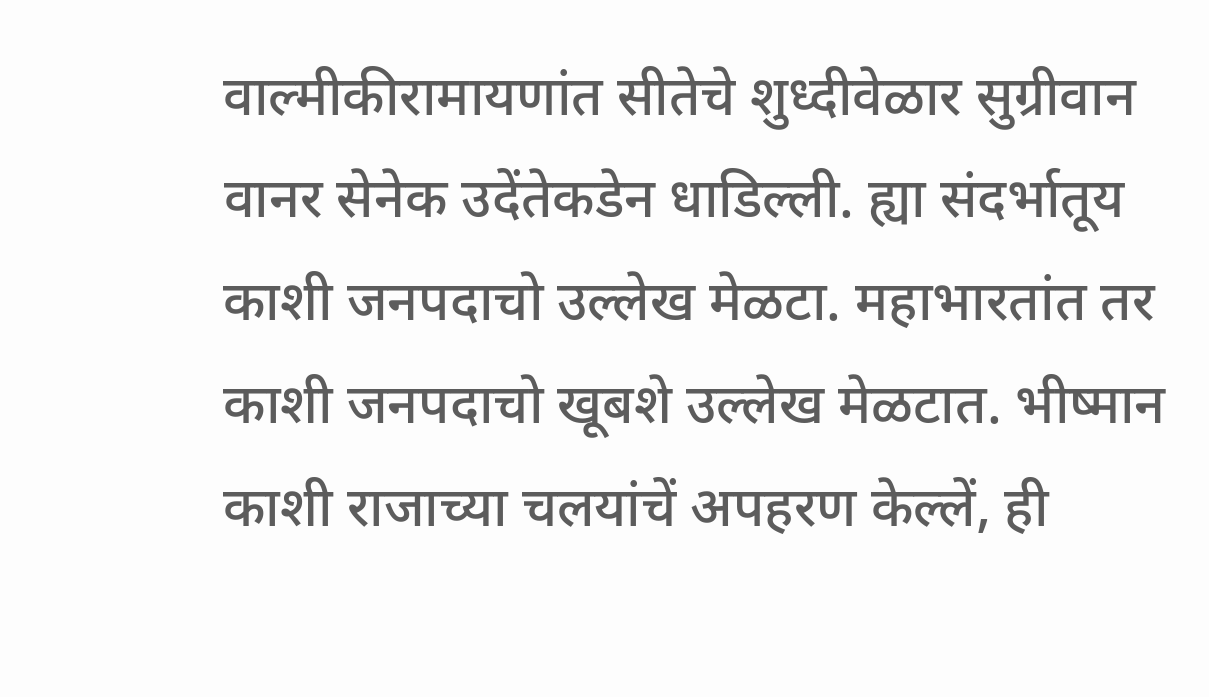वाल्मीकीरामायणांत सीतेचे शुध्दीवेळार सुग्रीवान वानर सेनेक उदेंतेकडेन धाडिल्ली. ह्या संदर्भातूय काशी जनपदाचो उल्लेख मेळटा. महाभारतांत तर काशी जनपदाचो खूबशे उल्लेख मेळटात. भीष्मान काशी राजाच्या चलयांचें अपहरण केल्लें, ही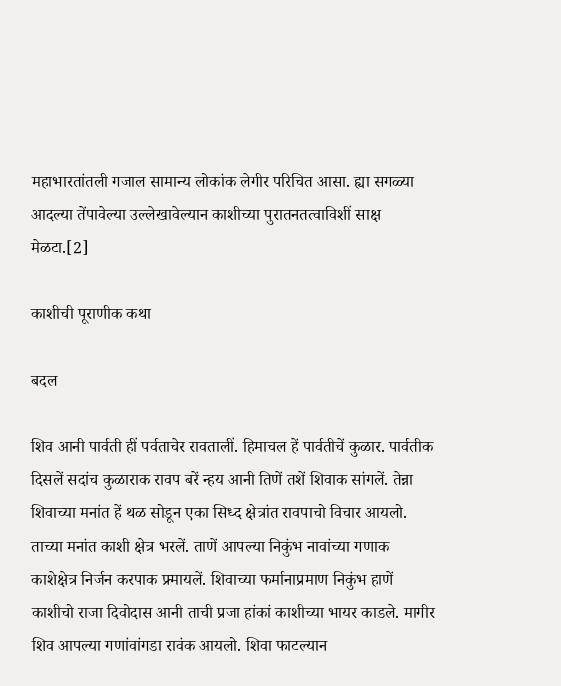महाभारतांतली गजाल सामान्य लोकांक लेगीर परिचित आसा. ह्या सगळ्या आदल्या तेंपावेल्या उल्लेखावेल्यान काशीच्या पुरातनतत्वाविशीं साक्ष मेळटा.[2]

काशीची पूराणीक कथा

बदल

शिव आनी पार्वती हीं पर्वताचेर रावतालीं. हिमाचल हें पार्वतीचें कुळार. पार्वतीक दिसलें सदांच कुळाराक रावप बरें न्हय आनी तिणें तशें शिवाक सांगलें. तेन्ना शिवाच्या मनांत हें थळ सोडून एका सिध्द क्षेत्रांत रावपाचो विचार आयलो. ताच्या मनांत काशी क्षेत्र भरलें. ताणें आपल्या निकुंभ नावांच्या गणाक काशेक्षेत्र निर्जन करपाक फ्र्मायलें. शिवाच्या फर्मानाप्रमाण निकुंभ हाणें काशीचो राजा दिवोदास आनी ताची प्रजा हांकां काशीच्या भायर काडले. मागीर शिव आपल्या गणांवांगडा रावंक आयलो. शिवा फाटल्यान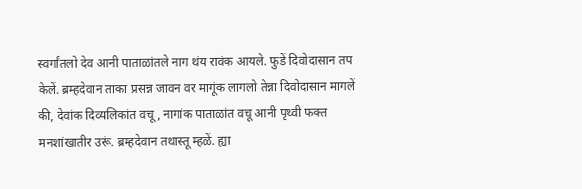स्वर्गांतलो देव आनी पाताळांतले नाग थंय रावंक आयले. फुडें दिवोदासान तप केलें. ब्रम्हदेवान ताका प्रसन्न जावन वर मागूंक लागलो तेन्ना दिवोदासान मागलें की, देवांक दिव्यलिकांत वचू, नागांक पाताळांत वचू आनी पृथ्वी फक्त मनशांखातीर उरूं. ब्रम्हदेवान तथास्तू म्हळें. ह्या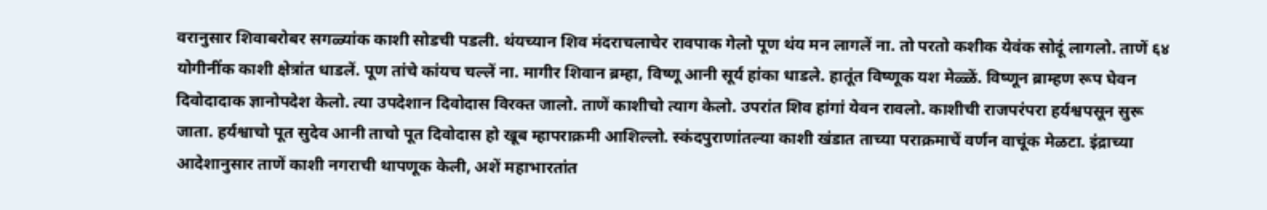वरानुसार शिवाबरोबर सगळ्यांक काशी सोडची पडली. थंयच्यान शिव मंदराचलाचेर रावपाक गेलो पूण थंय मन लागलें ना. तो परतो कशीक येवंक सोदूं लागलो. ताणें ६४ योगीनींक काशी क्षेत्रांत धाडलें. पूण तांचे कांयच चल्लें ना. मागीर शिवान ब्रम्हा, विष्णू आनी सूर्य हांका धाडले. हातूंत विष्णूक यश मेळ्ळें. विष्णून ब्राम्हण रूप घेवन दिवोदादाक ज्ञानोपदेश केलो. त्या उपदेशान दिवोदास विरक्त जालो. ताणें काशीचो त्याग केलो. उपरांत शिव हांगां येवन रावलो. काशीची राजपरंपरा हर्यश्वपसून सुरू जाता. हर्यश्वाचो पूत सुदेव आनी ताचो पूत दिवोदास हो खूब म्हापराक्रमी आशिल्लो. स्कंदपुराणांतल्या काशी खंडात ताच्या पराक्रमाचें वर्णन वाचूंक मेळटा. इंद्राच्या आदेशानुसार ताणें काशी नगराची थापणूक केली, अशें महाभारतांत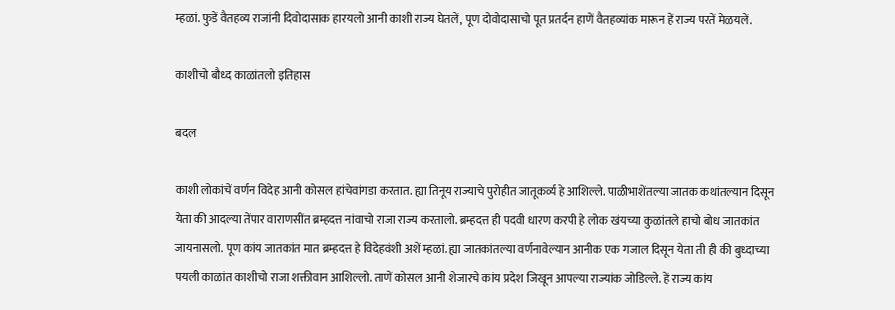म्हळां. फुडें वैतहव्य राजांनी दिवोदासाक हारयलो आनी काशी राज्य घेतलें, पूण दोवोदासाचो पूत प्रतर्दन हाणें वैतहव्यांक मारून हें राज्य परतें मेळयलें.

काशीचो बौध्द काळांतलो इतिहास

बदल

काशी लोकांचें वर्णन विदेह आनी कोसल हांचेवांगडा करतात. ह्या तिनूय राज्याचे पुरोहीत जातूकर्व्य हे आशिल्ले. पाळीभाशेंतल्या जातक कथांतल्यान दिसून येता की आदल्या तेंपार वाराणसींत ब्रम्हदत्त नांवाचो राजा राज्य करतालो. ब्रम्हदत्त ही पदवी धारण करपी हे लोक खंयच्या कुळांतले हाचो बोध जातकांत जायनासलो. पूण कांय जातकांत मात ब्रम्हदत्त हे विदेहवंशी अशें म्हळां. ह्या जातकांतल्या वर्णनावेल्यान आनीक एक गजाल दिसून येता ती ही की बुध्दाच्या पयली काळांत काशीचो राजा शक्तीवान आशिल्लो. ताणें कोसल आनी शेजारचे कांय प्रदेश जिखून आपल्या राज्यांक जोडिल्ले. हें राज्य कांय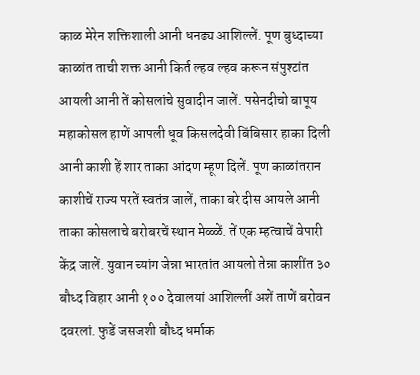काळ मेरेन शक्तिशाली आनी धनढ्य आशिल्लें. पूण बुध्दाच्या काळांत ताची शक्त आनी किर्त ल्हव ल्हव करून संपुश्टांत आयली आनी तें कोसलांचे सुवादीन जालें. पसेनदीचो बापूय महाकोसल हाणें आपली धूव किसलदेवी बिंबिसार हाका दिली आनी काशी हें शार ताका आंदण म्हूण दिलें. पूण काळांतरान काशीचें राज्य परतें स्वतंत्र जालें, ताका बरे दीस आयले आनी ताका कोसलाचे बरोबरचें स्थान मेळ्ळें. तें एक म्हत्वाचें वेपारी केंद्र जालें. युवान च्यांग जेन्ना भारतांत आयलो तेन्ना काशींत ३० बौध्द विहार आनी १०० देवालयां आशिल्लीं अशें ताणें बरोवन दवरलां. फुडें जसजशी बौध्द धर्माक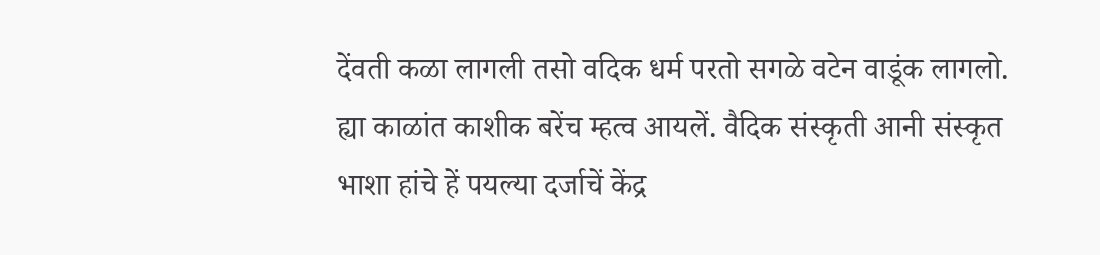देंवती कळा लागली तसो वदिक धर्म परतो सगळे वटेन वाडूंक लागलो. ह्या काळांत काशीक बरेंच म्हत्व आयलें. वैदिक संस्कृती आनी संस्कृत भाशा हांचे हें पयल्या दर्जाचें केंद्र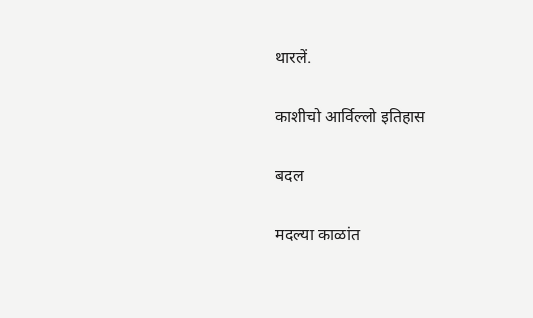थारलें.

काशीचो आर्विल्लो इतिहास

बदल

मदल्या काळांत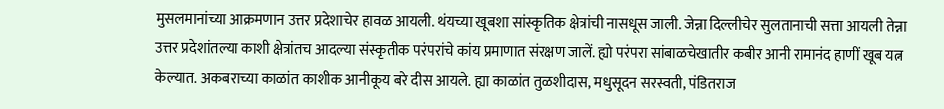मुसलमानांच्या आक्रमणान उत्तर प्रदेशाचेर हावळ आयली. थंयच्या खूबशा सांस्कृतिक क्षेत्रांची नासधूस जाली. जेन्ना दिल्लीचेर सुलतानाची सत्ता आयली तेन्ना उत्तर प्रदेशांतल्या काशी क्षेत्रांतच आदल्या संस्कृतीक परंपरांचे कांय प्रमाणात संरक्षण जालें. ह्यो परंपरा सांबाळचेखातीर कबीर आनी रामानंद हाणीं खूब यत्न केल्यात. अकबराच्या काळांत काशीक आनीकूय बरे दीस आयले. ह्या काळांत तुळशीदास, मधुसूदन सरस्वती, पंडितराज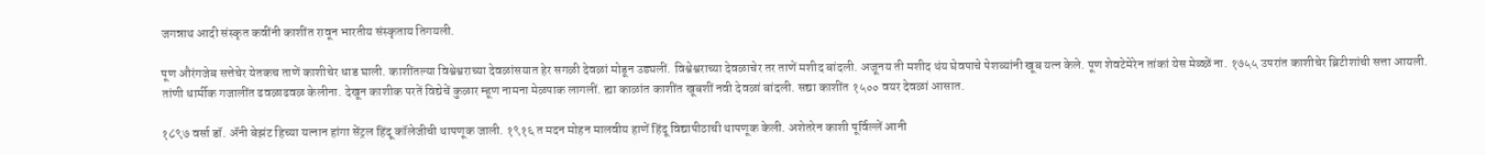जगन्नाथ आदी संस्कृत कवींनी काशींत रावून भारतीय संस्कृताय तिगयली.

पूण औरंगजेब सत्तेचेर येतकच ताणें काशीचेर धाड घाली. काशींतल्या विश्वेश्वराच्या देवळांसयात हेर सगळी देवळां मोडून उड्यलीं. विश्वेश्वराच्या देवळाचेर तर ताणें मशीद बांदली. अजूनय ती मशीद थंय घेवपाचे पेशव्यांनी खूब यत्न केले. पूण शेवटेमेरेन तांकां येस मेळ्ळें ना. १७५५ उपरांत काशीचेर ब्रिटीशांची सत्ता आयली. तांणी धार्मीक गजालींत ढवळाढवळ केलीना. देखून काशीक परतें विद्येचें कुळार म्हूण नामना मेळपाक लागलीं. ह्या काळांत काशींत खूबशीं नवी देवळां बांदली. सद्या काशींत १५०० वयर देवळां आसात.

१८९७ वर्सा डॉ. ॲनी बेझंट हिच्या यत्नान हांगा सेंट्रल हिंदू कॉलेजीची थापणूक जाली. १९१६ त मदन मोहन मालवीय हाणें हिंदू विद्यापीठाची थापणूक केली. अशेतरेन काशी पूर्विल्लें आनी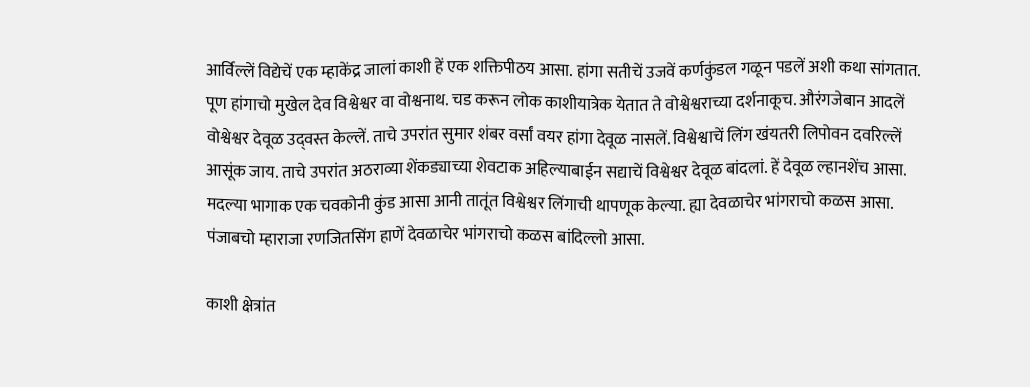आर्विल्लें विद्येचें एक म्हाकेंद्र जालां काशी हें एक शक्तिपीठय आसा. हांगा सतीचें उजवें कर्णकुंडल गळून पडलें अशी कथा सांगतात. पूण हांगाचो मुखेल देव विश्वेश्वर वा वोश्वनाथ. चड करून लोक काशीयात्रेक येतात ते वोश्वेश्वराच्या दर्शनाकूच. औरंगजेबान आदलें वोश्वेश्वर देवूळ उद्‌वस्त केल्लें. ताचे उपरांत सुमार शंबर वर्सां वयर हांगा देवूळ नासलें. विश्वेश्वाचें लिंग खंयतरी लिपोवन दवरिल्लें आसूंक जाय. ताचे उपरांत अठराव्या शेंकड्याच्या शेवटाक अहिल्याबाईन सद्याचें विश्वेश्वर देवूळ बांदलां. हें देवूळ ल्हानशेंच आसा. मदल्या भागाक एक चवकोनी कुंड आसा आनी तातूंत विश्वेश्वर लिंगाची थापणूक केल्या. ह्या देवळाचेर भांगराचो कळस आसा. पंजाबचो म्हाराजा रणजितसिंग हाणें देवळाचेर भांगराचो कळस बांदिल्लो आसा.

काशी क्षेत्रांत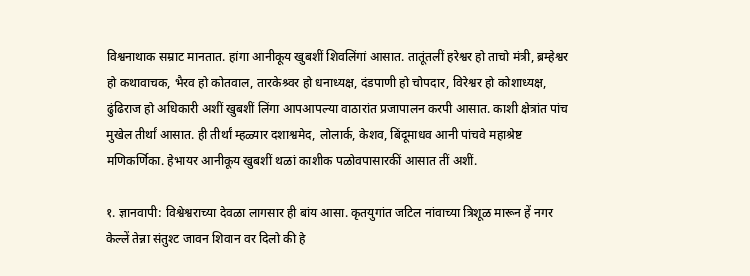विश्वनाथाक सम्राट मानतात. हांगा आनीकूय खुबशीं शिवलिंगां आसात. तातूंतलीं हरेश्वर हो ताचो मंत्री, ब्रम्हेश्वर हो कथावाचक, भैरव हो कोतवाल, तारकेश्र्वर हो धनाध्यक्ष, दंडपाणी हो चोपदार, विरेश्वर हो कोशाध्यक्ष, ढुंढिराज हो अधिकारी अशीं खुबशीं लिंगा आपआपल्या वाठारांत प्रजापालन करपी आसात. काशी क्षेत्रांत पांच मुखेल तीर्थां आसात. ही तीर्थां म्हळ्यार दशाश्वमेद, लोलार्क, केशव, बिंदूमाधव आनी पांचवे महाश्रेष्ट मणिकर्णिका. हेभायर आनीकूय खुबशीं थळां काशीक पळोवपासारकीं आसात तीं अशीं.

१. ज्ञानवापी: विश्वेश्वराच्या देवळा लागसार ही बांय आसा. कृतयुगांत जटिल नांवाच्या त्रिशूळ मारून हें नगर केल्लें तेन्ना संतुश्ट जावन शिवान वर दिलो की हे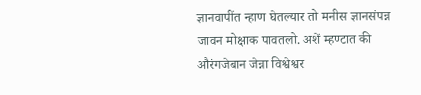ज्ञानवापींत न्हाण घेतल्यार तो मनीस ज्ञानसंपन्न जावन मोक्षाक पावतलो. अशें म्हण्टात की औरंगजेबान जेन्ना विश्वेश्वर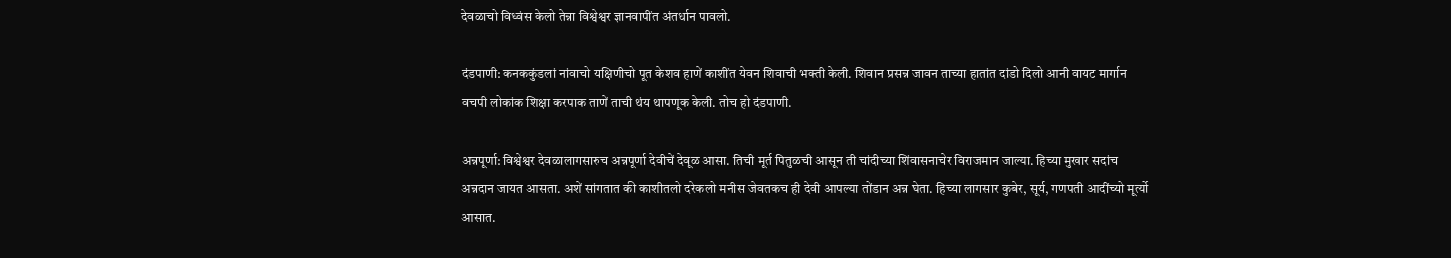देवळाचो विध्वंस केलो तेन्ना विश्वेश्वर ज्ञानवापींत अंतर्धान पावलो.

दंडपाणी: कनककुंडलां नांवाचो यक्षिणीचो पूत केशव हाणें काशींत येवन शिवाची भक्ती केली. शिवान प्रसन्न जावन ताच्या हातांत दांडो दिलो आनी वायट मार्गान वचपी लोकांक शिक्षा करपाक ताणें ताची थंय थापणूक केली. तोच हो दंडपाणी.

अन्नपूर्णा: विश्वेश्वर देवळालागसारुच अन्नपूर्णा देवीचें देवूळ आसा. तिची मूर्त पितुळची आसून ती चांदीच्या शिंवासनाचेर विराजमान जाल्या. हिच्या मुखार सदांच अन्नदान जायत आसता. अशें सांगतात की काशीतलो दरेकलो मनीस जेवतकच ही देवी आपल्या तोंडान अन्न घेता. हिच्या लागसार कुबेर, सूर्य, गणपती आदींच्यो मूर्त्यो आसात.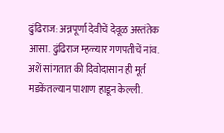ढुंढिराज: अन्नपूर्णा देवीचें देवूळ अस्तंतेक आसा. ढुंढिराज म्हळ्यार गणपतीचें नांव. अशें सांगतात की दिवोदासान ही मूर्त मडकेंतल्यान पाशाण हाडून केल्ली.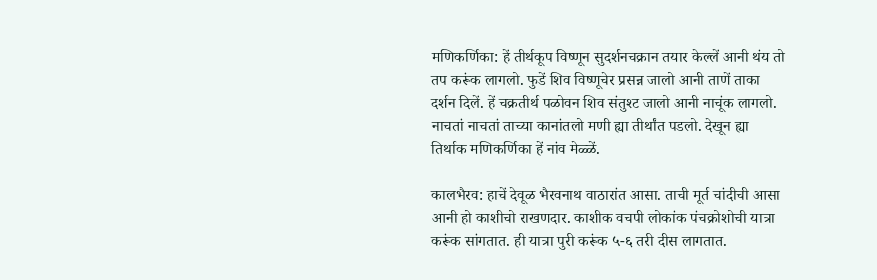मणिकर्णिका: हें तीर्थकूप विष्णून सुदर्शनचक्रान तयार केल्लें आनी थंय तो तप करूंक लागलो. फुडें शिव विष्णूचेर प्रसन्न जालो आनी ताणें ताका दर्शन दिलें. हें चक्रतीर्थ पळोवन शिव संतुश्ट जालो आनी नाचूंक लागलो. नाचतां नाचतां ताच्या कानांतलो मणी ह्या तीर्थांत पडलो. देखून ह्या तिर्थाक मणिकर्णिका हें नांव मेळ्ळें.

कालभैरव: हाचें देवूळ भैरवनाथ वाठारांत आसा. ताची मूर्त चांदीची आसा आनी हो काशीचो राखणदार. काशीक वचपी लोकांक पंचक्रोशोची यात्रा करूंक सांगतात. ही यात्रा पुरी करूंक ५-६ तरी दीस लागतात.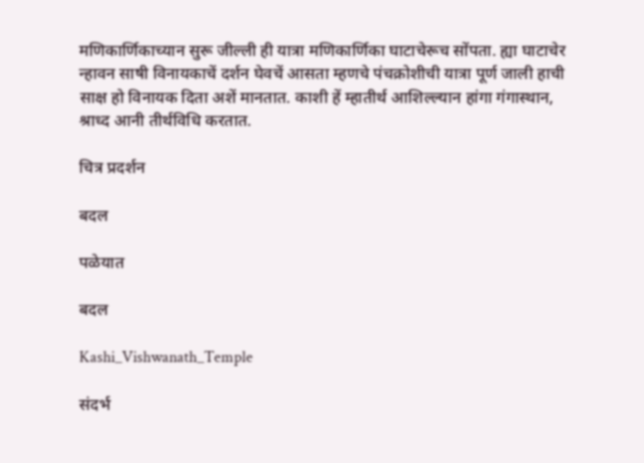मणिकार्णिकाच्यान सुरू जील्ली ही यात्रा मणिकार्णिका घाटाचेरूच सोंपता. ह्या घाटाचेर न्हावन साषी विनायकाचें दर्शन घेवचें आसता म्हणचे पंचक्रोशीची यात्रा पूर्ण जाली हाची साक्ष हो विनायक दिता अशें मानतात. काशी हें म्हातीर्थ आशिल्ल्यान हांगा गंगास्थान, श्राध्द आनी तीर्थविधि करतात.

चित्र प्रदर्शन

बदल

पळेयात

बदल

Kashi_Vishwanath_Temple

संदर्भ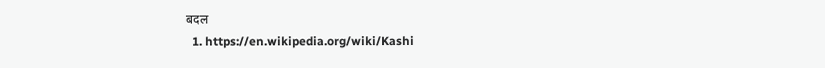बदल
  1. https://en.wikipedia.org/wiki/Kashi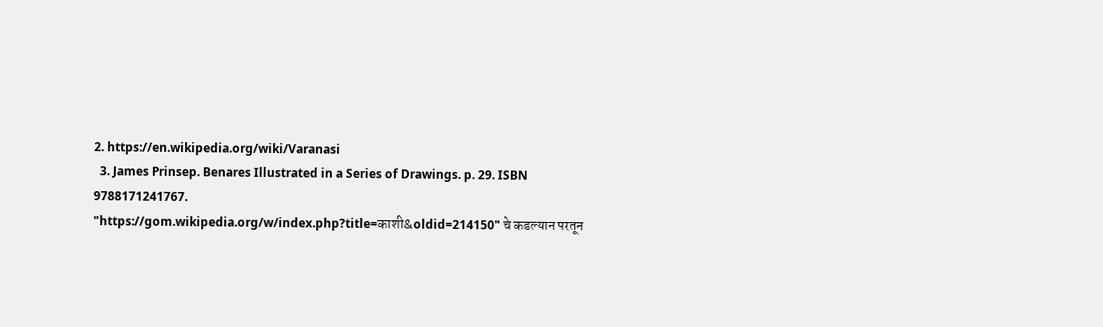2. https://en.wikipedia.org/wiki/Varanasi
  3. James Prinsep. Benares Illustrated in a Series of Drawings. p. 29. ISBN 9788171241767.
"https://gom.wikipedia.org/w/index.php?title=काशी&oldid=214150" चे कडल्यान परतून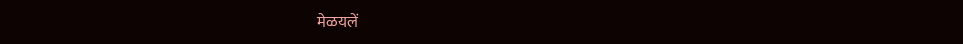मेळयलें